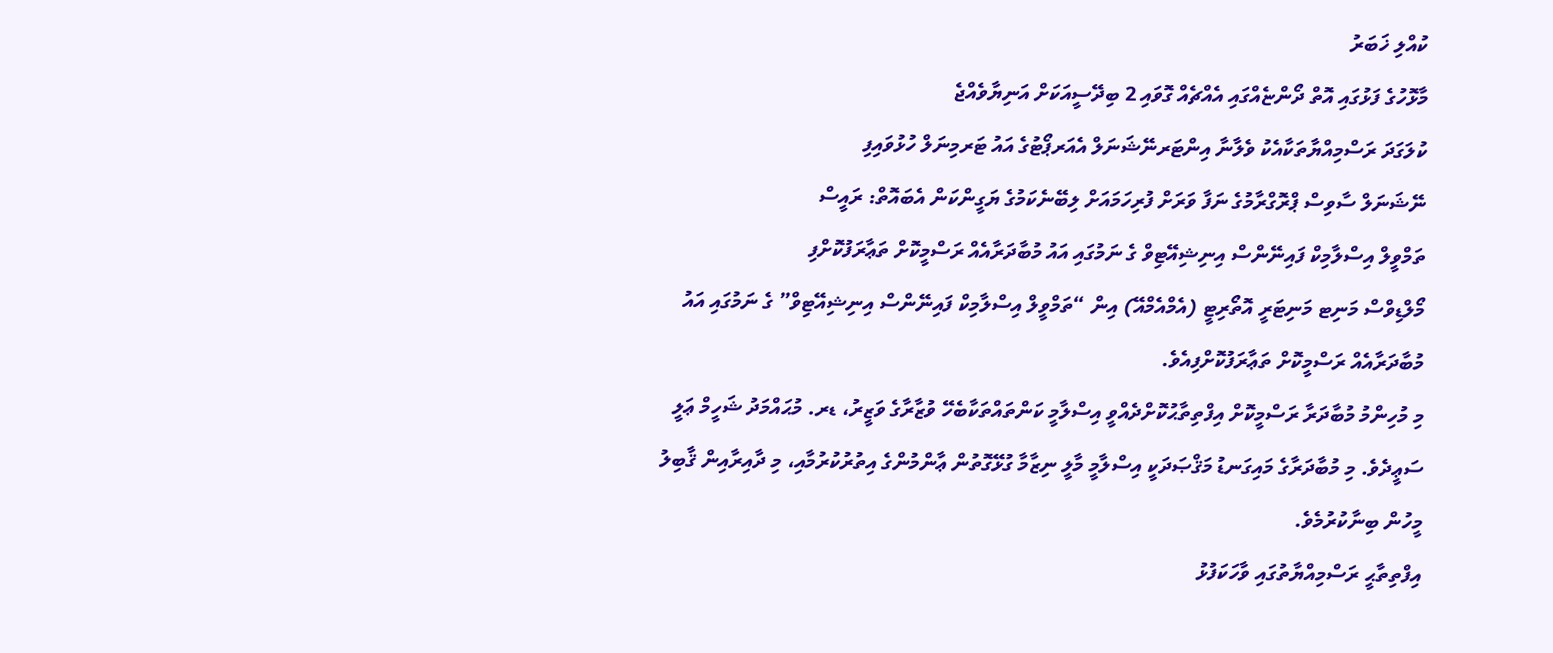ކުއްލި ޚަބަރު
މާޅޮހުގެ ފަޅުގައި އޮތް ދޯންޏެއްގައި އެއްޗެއް ގޮވައި 2 ބިދޭސީއަކަށް އަނިޔާވެއްޖެ
ކުލަގަދަ ރަސްމިއްޔާތަކާއެކު ވެލާނާ އިންޓަރނޭޝަނަލް އެއަރޕޯޓުގެ އައު ޓަރމިނަލް ހުޅުވައިފި
ނޭޝަނަލް ސާވިސް ޕްރޮގްރާމުގެ ނަފާ ވަރަށް ފުރިހަމައަށް ލިބޭނެކަމުގެ ޔަގީންކަން އެބައޮތް: ރައީސް
ތަމްވީލް އިސްލާމިކް ފައިނޭންސް އިނިޝިއޭޓިވް ގެ ނަމުގައި އައު މުބާދަރާއެއް ރަސްމީކޮށް ތަޢާރަފުކޮށްފި
މޯލްޑިވްސް މަނިޓ މަނިޓަރީ އޮތޯރިޓީ (އެމްއެމްއޭ) އިން “ތަމްވީލް އިސްލާމިކް ފައިނޭންސް އިނިޝިއޭޓިވް” ގެ ނަމުގައި އައު މުބާދަރާއެއް ރަސްމީކޮށް ތަޢާރަފުކޮށްފިއެވެ.
މި މުހިންމު މުބާދަރާ ރަސްމީކޮށް އިފްތިތާޙުކޮށްދެއްވީ އިސްލާމީ ކަންތައްތަކާބެހޭ ވުޒާރާގެ ވަޒީރު، ޑރ. މުޙައްމަދު ޝަހީމް ޢަލީ ސަޢީދެވެ. މި މުބާދަރާގެ މައިގަނޑު މަޤްޞަދަކީ އިސްލާމީ މާލީ ނިޒާމާ ގުޅޭގޮތުން ޢާންމުންގެ އިތުރުކުރުމާއި، މި ދާއިރާއިން ޤާބިލު މީހުން ބިނާކުރުމެވެ.
އިފްތިތާޙީ ރަސްމިއްޔާތުގައި ވާހަކަފުޅު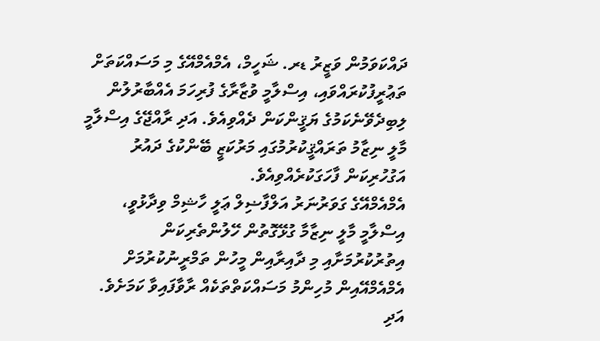ދައްކަވަމުން ވަޒީރު ޑރ. ޝަހީމް، އެމްއެމްއޭގެ މި މަސައްކަތަށް ތަޢުރީފުކުރައްވައި، އިސްލާމީ ވުޒާރާގެ ފުރިހަމަ އެއްބާރުލުން ލިބިދެވޭނެކަމުގެ ޔަޤީންކަން ދެއްވިއެވެ. އަދި ރާއްޖޭގެ އިސްލާމީ މާލީ ނިޒާމު ތަރައްޤީކުރުމުގައި މަރުކަޒީ ބޭންކުގެ ދައުރު އަގުހުރިކަން ފާހަގަކުރެއްވިއެވެ.
އެމްއެމްއޭގެ ގަވަރުނަރު އަލްފާޟިލް ޢަލީ ހާޝިމް ވިދާޅުވީ، އިސްލާމީ މާލީ ނިޒާމާ ގުޅޭގޮތުން ހޭލުންތެރިކަން އިތުރުކުރުމަށާއި މި ދާއިރާއިން މީހުން ތަމްރީނުކުރުމަށް އެމްއެމްއޭއިން މުހިންމު މަސައްކަތްތަކެއް ރާވާފައިވާ ކަމަށެވެ. އަދި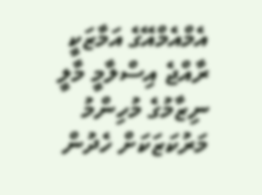އެމްއެމްއޭގެ އަމާޒަކީ ރާއްޖެ އިސްލާމީ މާލީ ނިޒާމުގެ މުހިންމު މަރުކަޒަކަށް ހެދުން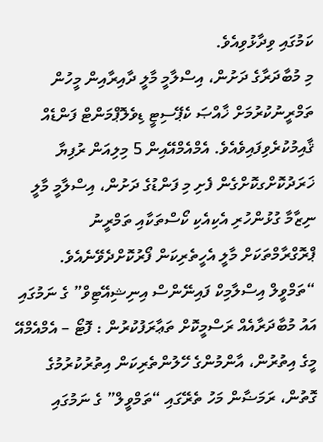ކަމުގައި ވިދާޅުވިއެވެ.
މި މުބާދަރާގެ ދަށުން، އިސްލާމީ މާލީ ދާއިރާއިން މީހުން ތަމްރީނުކުރުމަށް ޚާއްޞަ ކެޕޭސިޓީ ޑިވެލޮޕްމަންޓް ފަންޑެއް ޤާއިމުކުރެވިފައިވެއެވެ. އެމްއެމްއޭއިން 5 މިލިއަން ރުފިޔާ ޚަރަދުކޮށްގކޮށްގެން ފެށި މި ފަންޑުގެ ދަށުން، އިސްލާމީ މާލީ ނިޒާމާ ގުޅުންހުރި އެކިއެކި ކޯސްތަކާއި ތަމްރީނު ޕްރޮގްރާމްތަކަށް މާލީ އެހީތެރިކަން ފޯރުކޮށްދެވޭނެއެވެ.
“ތަމްވީލް އިސްލާމިކް ފައިނޭންސް އިނިޝިއޭޓިވް” ގެ ނަމުގައި އައު މުބާދަރާއެއް ރަސްމީކޮށް ތަޢާރަފުކުރުން : ފޮޓޯ – އެމްއެމްއޭ
މީގެ އިތުރުން، އާންމުންގެ ހޭލުންތެރިކަން އިތުރުކުރުމުގެ ގޮތުން، ރަމަޟާން މަހު ތެރޭގައި “ތަމްވީލް” ގެ ނަމުގައި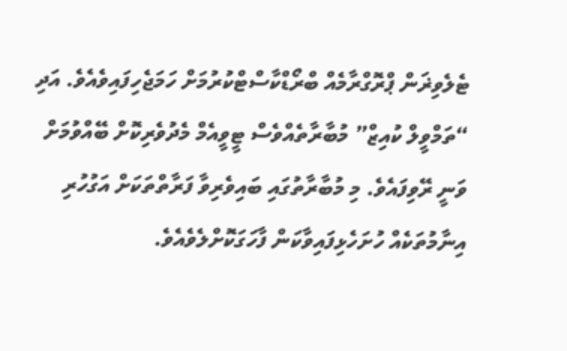ޓެލެވިޜަން ޕްރޮގްރާމެއް ބްރޯޑްކާސްޓްކުރުމަށް ހަމަޖެހިފައިވެއެވެ. އަދި “ތަމްވީލް ކުއިޒް” މުބާރާތެއްވެސް ޓީވީއެމް މެދުވެރިކޮށް ބޭއްވުމަށް ވަނީ ރޭވިފައެވެ. މި މުބާރާތުގައި ބައިވެރިވާ ފަރާތްތަކަށް އަގުހުރި އިނާމުތަކެއް ހުށަހެޅިފައިވާކަން ފާހަގަކޮށްލެވެއެވެ.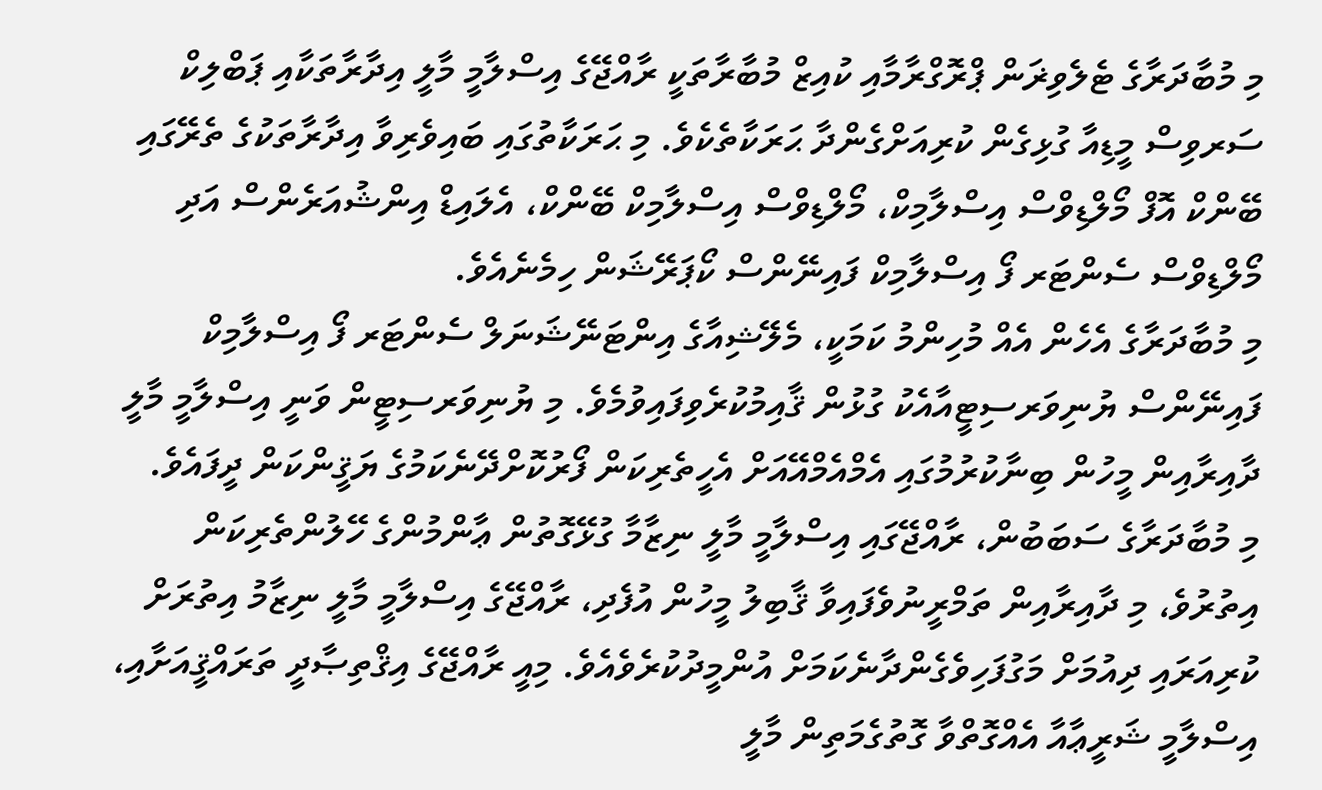މި މުބާދަރާގެ ޓެލެވިޜަން ޕްރޮގްރާމާއި ކުއިޒް މުބާރާތަކީ ރާއްޖޭގެ އިސްލާމީ މާލީ އިދާރާތަކާއި ޕަބްލިކް ސަރވިސް މީޑިއާ ގުޅިގެން ކުރިއަށްގެންދާ ޙަރަކާތެކެވެ. މި ޙަރަކާތުގައި ބައިވެރިވާ އިދާރާތަކުގެ ތެރޭގައި ބޭންކް އޮފް މޯލްޑިވްސް އިސްލާމިކް، މޯލްޑިވްސް އިސްލާމިކް ބޭންކް، އެލައިޑް އިންޝުއަރެންސް އަދި މޯލްޑިވްސް ސެންޓަރ ފޯ އިސްލާމިކް ފައިނޭންސް ކޯޕަރޭޝަން ހިމެނެއެވެ.
މި މުބާދަރާގެ އެހެން އެއް މުހިންމު ކަމަކީ، މެލޭޝިއާގެ އިންޓަނޭޝަނަލް ސެންޓަރ ފޯ އިސްލާމިކް ފައިނޭންސް ޔުނިވަރސިޓީއާއެކު ގުޅުން ޤާއިމުކުރެވިފައިވުމެވެ. މި ޔުނިވަރސިޓީން ވަނީ އިސްލާމީ މާލީ ދާއިރާއިން މީހުން ބިނާކުރުމުގައި އެމްއެމްއޭއަށް އެހީތެރިކަން ފޯރުކޮށްދޭނެކަމުގެ ޔަޤީންކަން ދީފައެވެ.
މި މުބާދަރާގެ ސަބަބުން، ރާއްޖޭގައި އިސްލާމީ މާލީ ނިޒާމާ ގުޅޭގޮތުން ޢާންމުންގެ ހޭލުންތެރިކަން އިތުރުވެ، މި ދާއިރާއިން ތަމްރީނުވެފައިވާ ޤާބިލު މީހުން އުފެދި، ރާއްޖޭގެ އިސްލާމީ މާލީ ނިޒާމު އިތުރަށް ކުރިއަރައި ދިއުމަށް މަގުފަހިވެގެންދާނެކަމަށް އުންމީދުކުރެވެއެވެ. މިއީ ރާއްޖޭގެ އިޤްތިޞާދީ ތަރައްޤީއަށާއި، އިސްލާމީ ޝަރީޢާއާ އެއްގޮތްވާ ގޮތުގެމަތިން މާލީ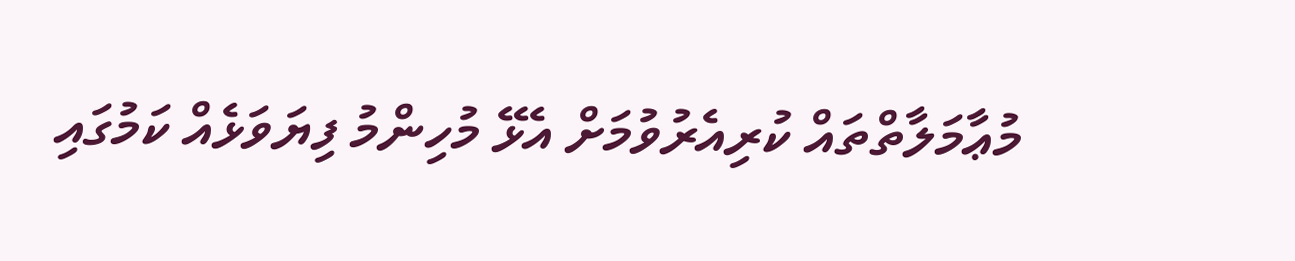މުޢާމަލާތްތައް ކުރިއެރުވުމަށް އެޅޭ މުހިންމު ފިޔަވަޅެއް ކަމުގައި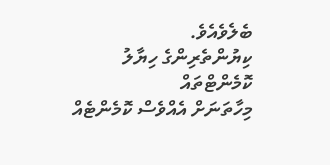ބެލެވެއެވެ.
ކިޔުންތެރިންގެ ހިޔާލު
ކޮމެންޓްތައް
މިހާތަނަށް އެއްވެސް ކޮމެންޓެއް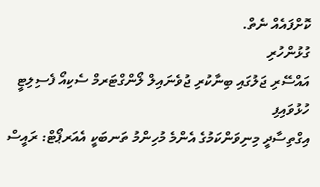ކޮށްފައެއް ނެތް.
ގުޅުންހުރި
އައްސޭރި ޖަލުގައި ބިނާކުރި ޖުވެނައިލް ލޯންގްޓަރމް ސެކިއޯ ފެސިލިޓީ ހުޅުވައިފި
އިގްތިސާދީ މިނިވަންކަމުގެ އެންމެ މުހިންމު ތަނބަކީ އެއަރޕޯޓް: ރައީސް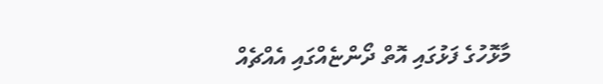މާޅޮހުގެ ފަޅުގައި އޮތް ދޯންޏެއްގައި އެއްޗެއް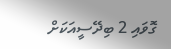ގޮވައި 2 ބިދޭސީއަކަށް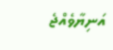އަނިޔާވެއްޖެ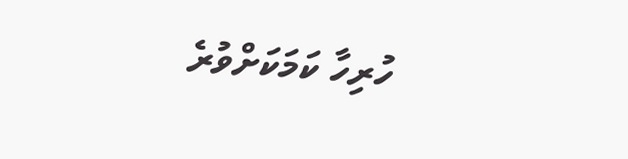ހުރިހާ ކަމަކަށްވުރެ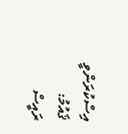އިސްކުރަންވީ ޤައުމު: ރައީސް